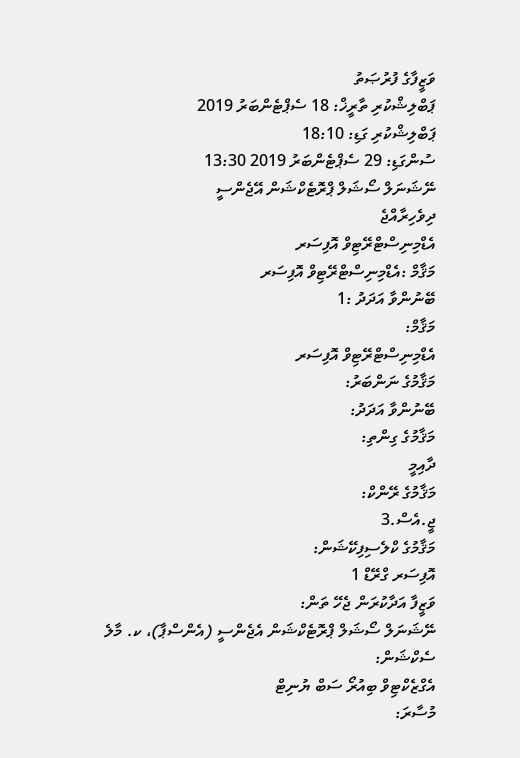ވަޒީފާގެ ފުރުޞަތު
ޕަބްލިޝްކުރި ތާރީޚް: 18 ސެޕްޓެންބަރު 2019
ޕަބްލިޝްކުރި ގަޑި: 18:10
ސުންގަޑި: 29 ސެޕްޓެންބަރު 2019 13:30
ނޭޝަނަލް ސޯޝަލް ޕްރޮޓެކްޝަން އޭޖެންސީ
ދިވެހިރާއްޖެ
އެޑްމިނިސްޓްރޭޓިވް އޮފިސަރ
މަޤާމް :އެޑްމިނިސްޓްރޭޓިވް އޮފިސަރ
ބޭނުންވާ އަދަދު :1
މަޤާމް:
އެޑްމިނިސްޓްރޭޓިވް އޮފިސަރ
މަޤާމުގެ ނަންބަރު:
ބޭނުންވާ އަދަދު:
މަޤާމުގެ ގިންތި:
ދާއިމީ
މަޤާމުގެ ރޭންކް:
ޖީ.އެސް.3
މަޤާމުގެ ކްލެސިފިކޭޝަން:
އޮފިސަރ ގްރޭޑް 1
ވަޒީފާ އަދާކުރަން ޖެހޭ ތަން:
ނޭޝަނަލް ސޯޝަލް ޕްރޮޓެކްޝަން އެޖެންސީ (އެންސްޕާ)، ކ. މާލެ
ސެކްޝަން:
އެގްޒެކްޓިވް ބިއުރޯ ސަބް ޔުނިޓް
މުސާރަ: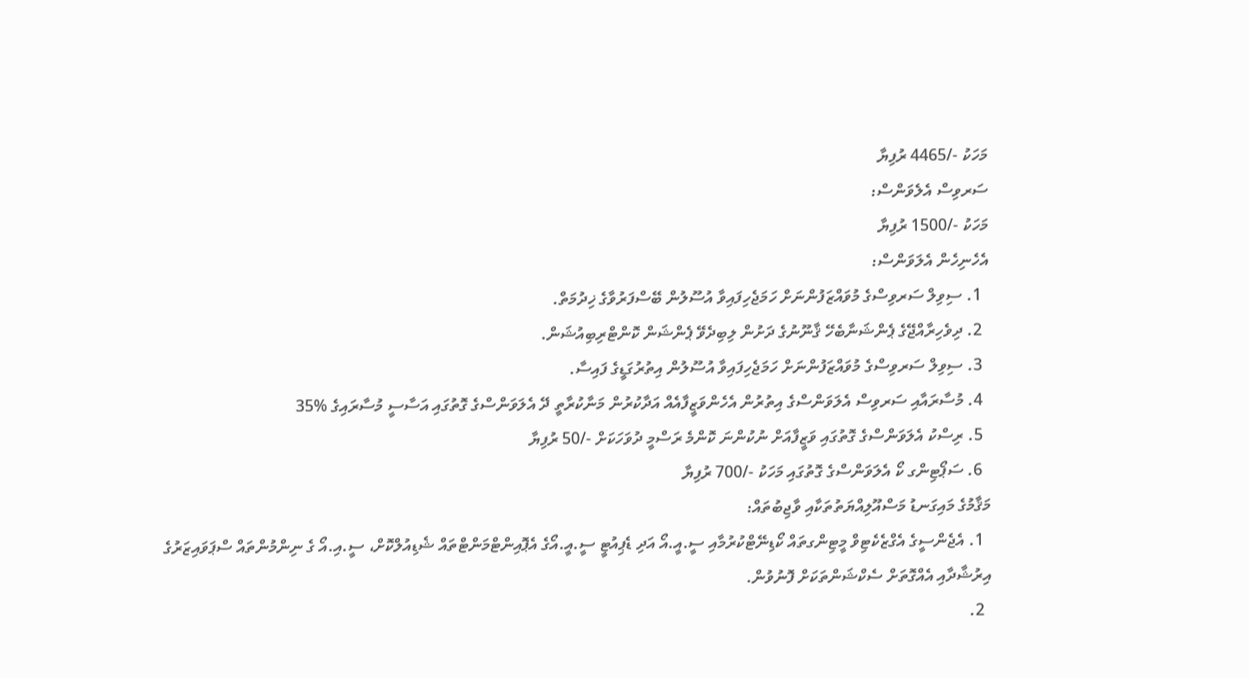މަހަކު -/4465 ރުފިޔާ
ސަރވިސް އެލެވަންސް:
މަހަކު -/1500 ރުފިޔާ
އެހެނިހެން އެލަވަންސް:
  1. ސިވިލް ސަރވިސްގެ މުވައްޒަފުންނަށް ހަމަޖެހިފައިވާ އުސޫލުން ބޭސްފަރުވާގެ ޚިދުމަތް.
  2. ދިވެހިރާއްޖޭގެ ޕެންޝަނާބެހޭ ޤާނޫނުގެ ދަށުން ލިބިދެވޭ ޕެންޝަން ކޮންޓްރިބިއުޝަން.
  3. ސިވިލް ސަރވިސްގެ މުވައްޒަފުންނަށް ހަމަޖެހިފައިވާ އުސޫލުން އިތުރުގަޑީގެ ފައިސާ.
  4. މުސާރައާއި ސަރވިސް އެލަވަންސްގެ އިތުރުން އެހެންވަޒީފާއެއް އަދާކުރުން މަނާކުރާތީ ދޭ އެލަވަންސްގެ ގޮތުގައި އަސާސީ މުސާރައިގެ %35
  5. ރިސްކު އެލަވަންސްގެ ގޮތުގައި ވަޒީފާއަށް ނުކުންނަ ކޮންމެ ރަސްމީ ދުވަހަކަށް -/50 ރުފިޔާ
  6. ސަޕޯޓިންގ ކޯ އެލަވަންސްގެ ގޮތުގައި މަހަކު -/700 ރުފިޔާ
މަޤާމުގެ މައިގަނޑު މަސްއޫލިއްޔަތުތަކާއި ވާޖިބުތައް:
  1. އެޖެންސީގެ އެގްޒެކެޓިވް މީޓިންގތައް ކޯޑިނޭޓްކުރުމާއި ސީ.އީ.އޯ އަދި ޑެޕިއުޓީ ސީ.އީ.އޯގެ އެޕޮއިންޓްމަންޓްތައް ޝެޑިއުލްކޮށް، ސީ.އި.އޯ ގެ ނިންމުންތައް ސްޕަވައިޒަރުގެ އިރުޝާދާއި އެއްގޮތަށް ސެކްޝަންތަކަށް ފޮނުވުން.
  2.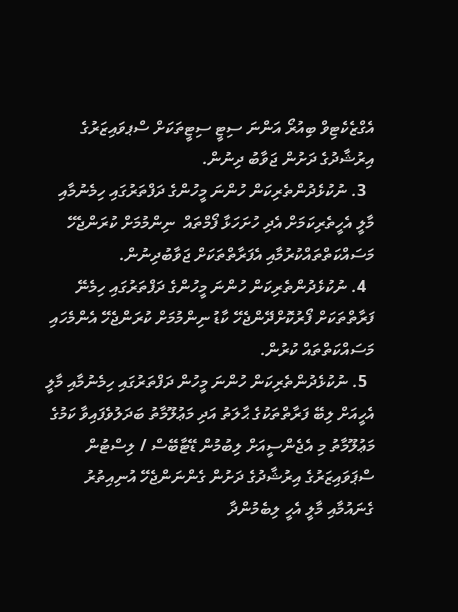އެގްޒެކެޓިވް ބިއުރޯ އަންނަ ސިޓީ ސިޓީތަކަށް ސްޕވައިޒަރުގެ އިރުޝާދުގެ ދަށުން ޖަވާބު ދިނުން.
  3. ނުކުޅެދުންތެރިކަން ހުންނަ މީހުންގެ ދަފްތަރުގައި ހިމެނުމާއި މާލީ އެހީތެރިކަމަށް އެދި ހުށަހަޅާ ފޯމްތައް  ނިންމުމަށް ކުރަންޖެހޭ މަސައްކަތްތައްކުރުމާއި އެފަރާތްތަކަށް ޖަވާބުދިނުން.
  4. ނުކުޅެދުންތެރިކަން ހުންނަ މީހުންގެ ދަފްތަރުގައި ހިމެނޭ ފަރާތްތަކަށް ފޯރުކޮށްދޭންޖެހޭ ކާޑު ނިންމުމަށް ކުރަންޖެހޭ އެންމެހައި މަސައްކަތްތައް ކުރުން.
  5. ނުކުޅެދުންތެރިކަން ހުންނަ މީހުން ދަފްތަރުގައި ހިމެނުމާއި މާލީ އެހީއަށް ލިބޭ ފަރާތްތަކުގެ ޙާލަތު އަދި މަޢުލޫމާތު ބަދަލުވެފައިވާ ކަމުގެ މަޢުލޫމާތު މި އެޖެންސީއަށް ލިބުމުން ޑޭޓާބޭސް / ލިސްޓުން ސްޕަވައިޒަރުގެ އިރުޝާދުގެ ދަށުން ގެންނަންޖެހޭ އުނިއިތުރު ގެނައުމާއި މާލީ އެހީ ލިބެމުންދާ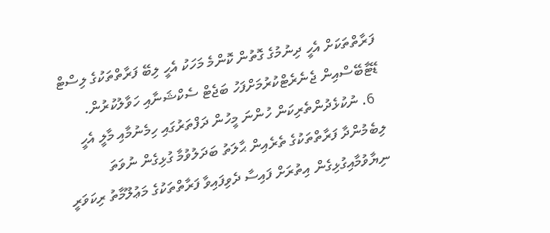ފަރާތްތަކަށް އެހީ ދިނުމުގެ ގޮތުން ކޮންމެ މަހަކު އެހީ ލިބޭ ފަރާތްތަކުގެ ލިސްޓް ޑޭޓާބޭސްއިން ޖެނެރެޓްކުރުމަށްފަހު ބަޖެޓް ސެކްޝަނާއި ހަވާލުކުރުން.
  6. ނުކުޅެދުންތެރިކަން ހުންނަ މީހުން ދަފްތަރުގައި ހިމެނުމާއި މާލީ އެހީ ލިބެމުންދާ ފަރާތްތަކުގެ ތެރެއިން ޙާލަތު ބަދަލުވުމާ ގުޅިގެން ނުވަތަ ނިޔާވުމާއިގުޅިގެން އިތުރަށް ފައިސާ ދެވިފައިވާ ފަރާތްތަކުގެ މަޢުލޫމާތު ރިކަވަރީ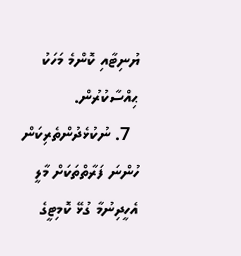ޔުނިޓާއި ކޮންމެ މަހަކު ޙިއްސާކުރުން.
  7. ނުކުޅެދުންތެރިކަން ހުންނަ ފަރާތްތަކަށް މާލީ އެހީދިނުމާ ގުޅޭ ކޮމިޓީގެ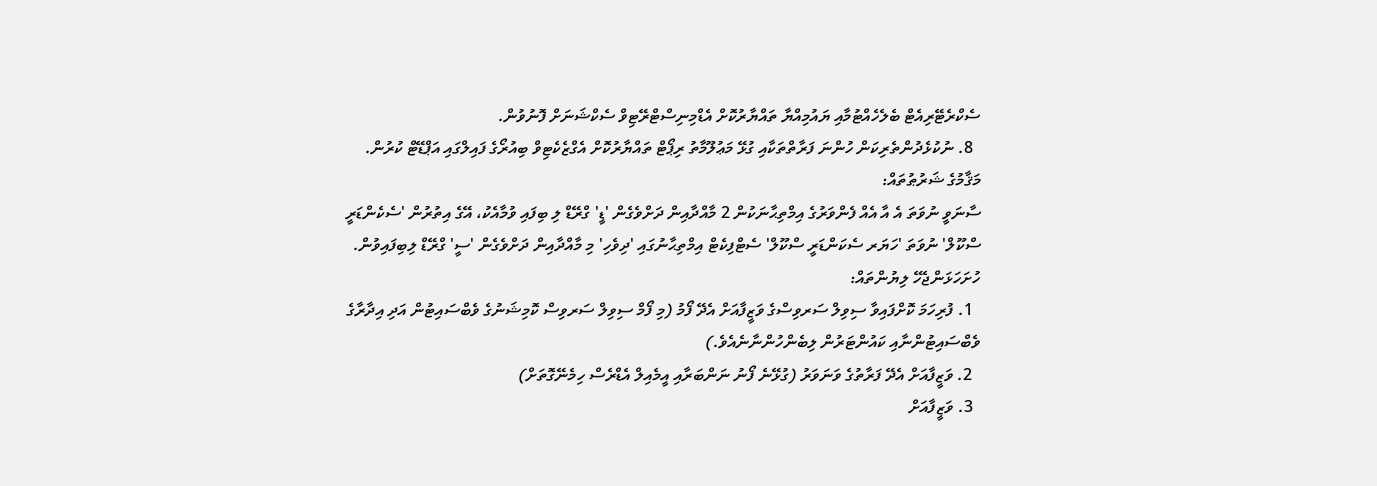ސެކްރެޓޭރިއެޓް ބެލެހެއްޓުމާއި ޔައުމިއްޔާ ތައްޔާރުކޮށް އެޑްމިނިސްޓްރޭޓިވް ސެކްޝަނަށް ފޮނުވުން.
  8. ނުކުޅެދުންތެރިކަން ހުންނަ ފަރާތްތަކާއި ގުޅޭ މަޢުލޫމާތު ރިޕޯޓް ތައްޔާރުކޮށް އެގްޒެކެޓިވް ބިއުރޯގެ ފައިލްގައި އަޕްޑޭޓް ކުރުން.
މަޤާމުގެ ޝަރުޠުތައް:
ސާނަވީ ނުވަތަ އެ އާ އެއް ފެންވަރުގެ އިމްތިޙާނަކުން 2 މާއްދާއިން ދަށްވެގެން 'ޑީ' ގްރޭޑް ލި ބިފައި ވުމާއެކު، އޭގެ އިތުރުން 'ސެކެންޑަރީ ސްކޫލް' ނުވަތަ 'ހަޔަރ ސެކަންޑަރީ ސްކޫލް' ސެޓްފިކެޓް އިމްތިޙާނުގައި 'ދިވެހި' މި މާއްދާއިން ދަށްވެގެން 'ސީ' ގްރޭޑް ލިބިފައިވުން.
ހުށަހަޅަންޖެހޭ ލިޔުންތައް:
  1. ފުރިހަމަ ކޮށްފައިވާ ސިވިލް ސަރވިސްގެ ވަޒީފާއަށް އެދޭ ފޯމު (މި ފޯމް ސިވިލް ސަރވިސް ކޮމިޝަނުގެ ވެބްސައިޓުން އަދި އިދާރާގެ ވެބްސައިޓުންނާއި ކައުންޓަރުން ލިބެންހުންނާނެއެވެ.)
  2. ވަޒީފާއަށް އެދޭ ފަރާތުގެ ވަނަވަރު (ގުޅޭނެ ފޯނު ނަންބަރާއި އީމެއިލް އެޑްރެސް ހިމެނޭގޮތަށް)
  3. ވަޒީފާއަށް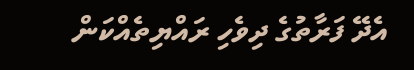އެދޭ ފަރާތުގެ ދިވެހި ރައްޔިތެއްކަން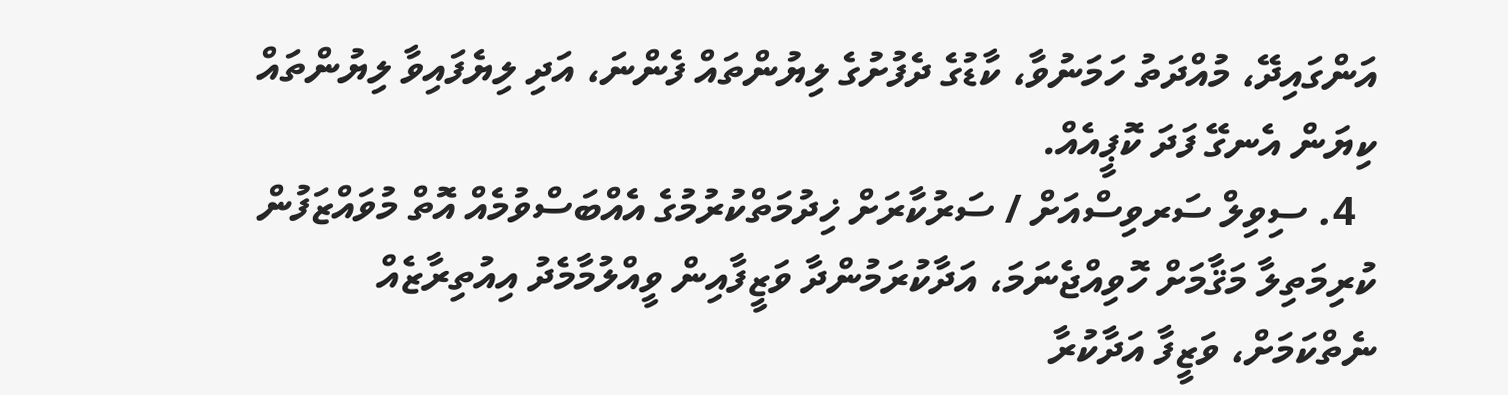އަންގައިދޭ، މުއްދަތު ހަމަނުވާ، ކާޑުގެ ދެފުށުގެ ލިޔުންތައް ފެންނަ، އަދި ލިޔެފައިވާ ލިޔުންތައް ކިޔަން އެނގޭ ފަދަ ކޮޕީއެއް.
  4. ސިވިލް ސަރވިސްއަށް / ސަރުކާރަށް ޚިދުމަތްކުރުމުގެ އެއްބަސްވުމެއް އޮތް މުވައްޒަފުން ކުރިމަތިލާ މަޤާމަށް ހޮވިއްޖެނަމަ، އަދާކުރަމުންދާ ވަޒީފާއިން ވީއްލުމާމެދު އިއުތިރާޒެއް ނެތްކަމަށް، ވަޒީފާ އަދާކުރާ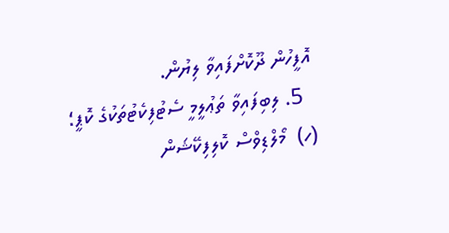އޮފީހުން ދޫކޮށްފައިވާ ލިޔުން.
  5. ލިބިފައިވާ ތަޢުލީމީ ސެޓުފިކެޓުތަކުގެ ކޮޕީ؛
(ހ)  މޯލްޑިވްސް ކޮލިފިކޭޝަން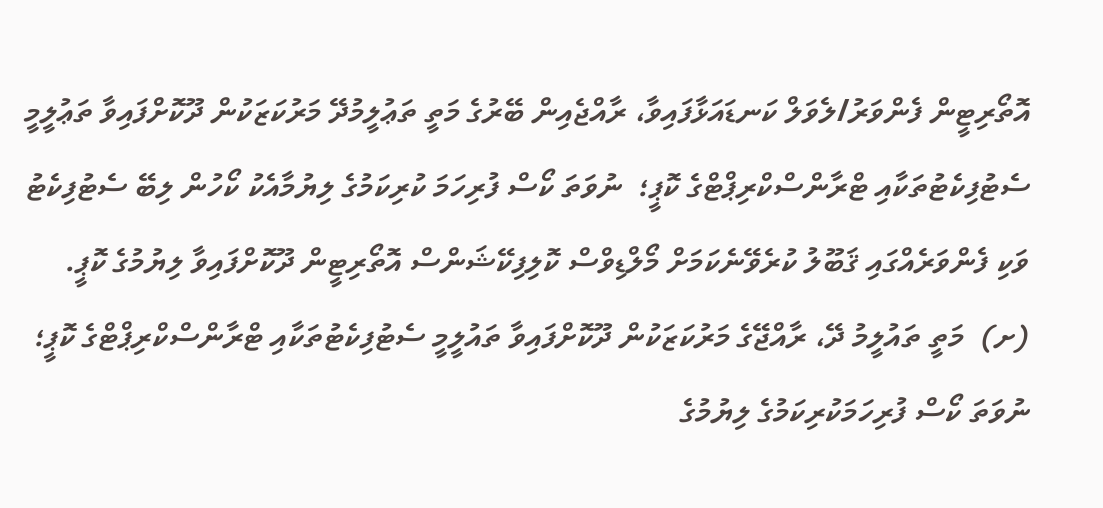އޮތޯރިޓީން ފެންވަރު/ލެވަލް ކަނޑައަޅާފައިވާ، ރާއްޖެއިން ބޭރުގެ މަތީ ތަޢުލީމުދޭ މަރުކަޒަކުން ދޫކޮށްފައިވާ ތަޢުލީމީ ސެޓުފިކެޓުތަކާއި ޓްރާންސްކްރިޕްޓްގެ ކޮޕީ؛  ނުވަތަ ކޯސް ފުރިހަމަ ކުރިކަމުގެ ލިޔުމާއެކު ކޯހުން ލިބޭ ސެޓުފިކެޓު ވަކި ފެންވަރެއްގައި ޤަބޫލު ކުރެވޭނެކަމަށް މޯލްޑިވްސް ކޮލިފިކޭޝަންސް އޮތޯރިޓީން ދޫކޮށްފައިވާ ލިޔުމުގެ ކޮޕީ.
(ށ)  މަތީ ތައުލީމު ދޭ، ރާއްޖޭގެ މަރުކަޒަކުން ދޫކޮށްފައިވާ ތައުލީމީ ސެޓުފިކެޓުތަކާއި ޓްރާންސްކްރިޕްޓްގެ ކޮޕީ؛ ނުވަތަ ކޯސް ފުރިހަމަކުރިކަމުގެ ލިޔުމުގެ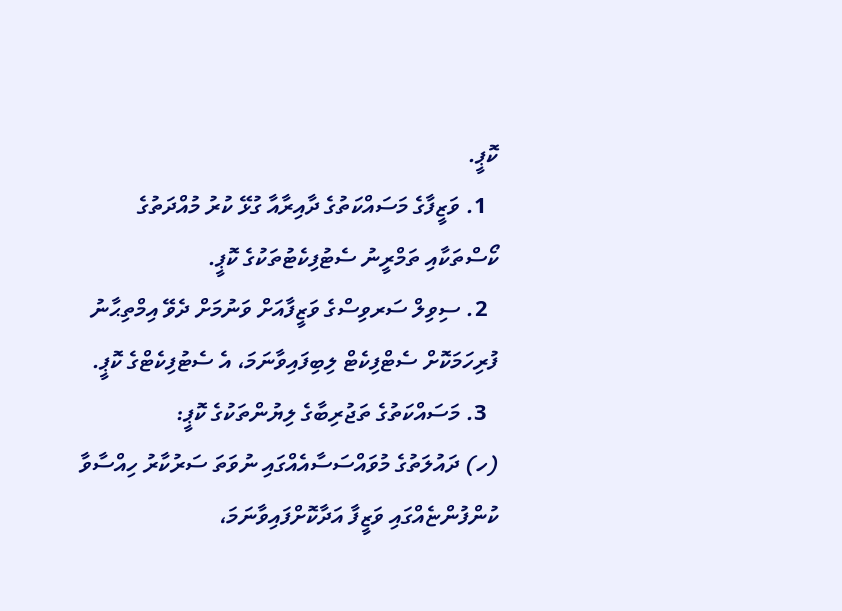ކޮޕީ.
  1. ވަޒީފާގެ މަސައްކަތުގެ ދާއިރާއާ ގުޅޭ ކުރު މުއްދަތުގެ ކޯސްތަކާއި ތަމްރީނު ސެޓުފިކެޓުތަކުގެ ކޮޕީ.
  2. ސިވިލް ސަރވިސްގެ ވަޒީފާއަށް ވަނުމަށް ދެވޭ އިމްތިޙާނު ފުރިހަމަކޮށް ސެޓްފިކެޓް ލިބިފައިވާނަމަ، އެ ސެޓުފިކެޓްގެ ކޮޕީ.
  3. މަސައްކަތުގެ ތަޖުރިބާގެ ލިޔުންތަކުގެ ކޮޕީ:
(ހ) ދައުލަތުގެ މުވައްސަސާއެއްގައި ނުވަތަ ސަރުކާރު ހިއްސާވާ ކުންފުންޏެއްގައި ވަޒީފާ އަދާކޮށްފައިވާނަމަ،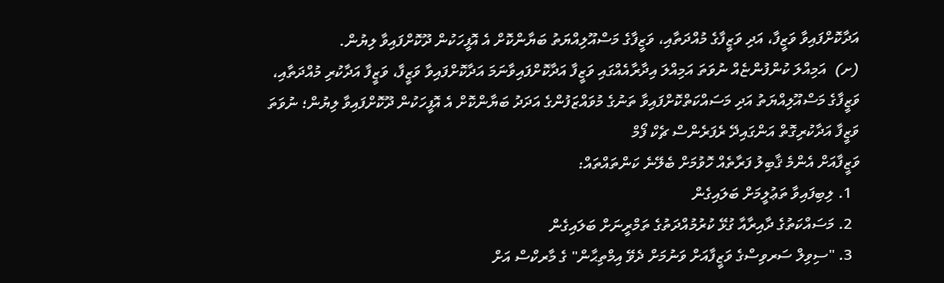އަދާކޮށްފައިވާ ވަޒީފާ، އަދި ވަޒީފާގެ މުއްދަތާއި، ވަޒީފާގެ މަސްއޫލިއްޔަތު ބަޔާންކޮށް އެ އޮފީހަކުން ދޫކޮށްފައިވާ ލިޔުން.
(ށ)  އަމިއްލަ ކުންފުންޏެއް ނުވަތަ އަމިއްލަ އިދާރާއެއްގައި ވަޒީފާ އަދާކޮށްފައިވާނަމަ އަދާކޮށްފައިވާ ވަޒީފާ، ވަޒީފާ އަދާކުރި މުއްދަތާއި، ވަޒީފާގެ މަސްއޫލިއްޔަތު އަދި މަސައްކަތްކޮށްފައިވާ ތަނުގެ މުވައްޒަފުންގެ އަދަދު ބަޔާންކޮށް އެ އޮފީހަކުން ދޫކޮށްފައިވާ ލިޔުން؛ ނުވަތަ ވަޒީފާ އަދާކުރިގޮތް އަންގައިދޭ ރެފަރެންސް ޗެކް ފޯމް
ވަޒީފާއަށް އެންމެ ޤާބިލު ފަރާތެއް ހޮވުމަށް ބެލޭނެ ކަންތައްތައް:
  1. ލިބިފައިވާ ތަޢުލީމަށް ބަލައިގެން
  2. މަސައްކަތުގެ ދާއިރާއާ ގުޅޭ ކުރުމުއްދަތުގެ ތަމްރީނަށް ބަލައިގެން
  3. "ސިވިލް ސަރވިސްގެ ވަޒީފާއަށް ވަނުމަށް ދެވޭ އިމްތިޙާން" ގެ މާރކްސް އަށް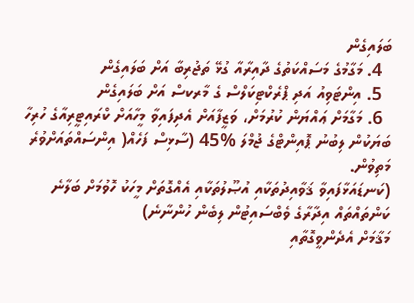ބަލައިގެން
  4. މަގާމުގެ މަސައްކަތުގެ ދާއިރާއާ ގުޅޭ ތަޖުރިބާ އަށް ބަލައިގެން
  5. އިންޓަވިއު އަދި ޕްރެކްޓިކަލްސް ގެ މާރކސް އަށް ބަލައިގެން
  6. މަގާމަށް ޢައްޔަން ކުރުމަށް، ވަޒީފާއަށް އެދިފައިވާ މީހާއަށް ކްރައިޓީރިއާގެ ހުރިހާ ބަޔަކުން ލިބުނު ޕޮއިންޓްގެ ޖުމްލަ %45 (ސާޅިސް ފަހެއް( އިންސައްތައަށްވުރެ މަތިވުން.
(ކަނޑައަޅާފައިވާ ޤަވާއިދުތަކާއި އުޞޫލުތަކާއި އެއްގޮތަށް މީހަކު ހޮވުމަށް ބަލާނެ ކަންތައްތައް އިދާރާގެ ވެބްސައިޓުން ލިބެން ހުންނާނެ)
މަޤާމަށް އެދެންވީގޮތާއި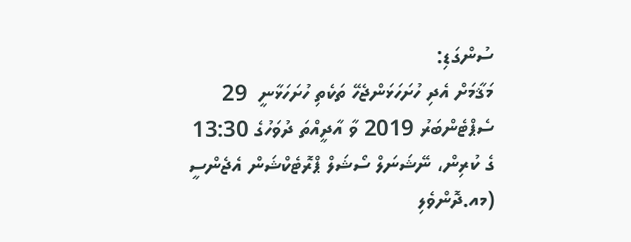ސުންގަޑި:
މަޤާމަށް އެދި ހުށަހަޅަންޖެހޭ ތަކެތި ހުށަހަޅާނީ  29 ސެޕްޓެންބަރު 2019 ވާ އާދީއްތަ ދުވަހުގެ 13:30 ގެ ކުރިން، ނޭޝަނަލް ސޯޝަލް ޕްރޮޓެކްޝަން އެޖެންސީ (މއ.ދޮންވެލި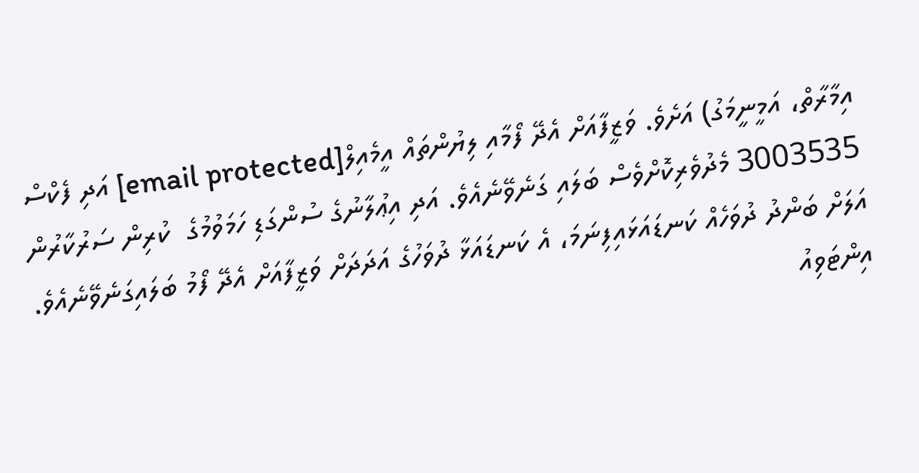އިމާރާތް، އަމީނީމަގު) އަށެވެ. ވަޒީފާއަށް އެދޭ ފޯމާއި ލިޔުންތައް އީމެއިލް[email protected] އަދި ފެކްސް 3003535 މެދުވެރިކޮށްވެސް ބަލައި ގަނެވޭނެއެވެ. އަދި އިޢުލާނުގެ ސުންގަޑި ހަމަވުމުގެ  ކުރިން ސަރުކާރުން އަލަށް ބަންދު ދުވަހެއް ކަނޑައަޅައިފިނަމަ، އެ ކަނޑައަޅާ ދުވަހުގެ އަދަދަށް ވަޒީފާއަށް އެދޭ ފޯމު ބަލައިގަނެވޭނެއެވެ.
އިންޓަވިއު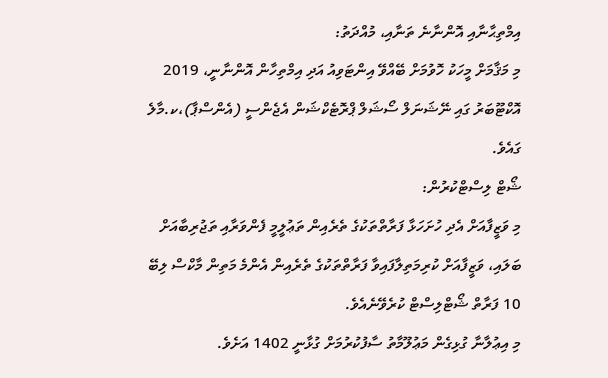އިމްތިޙާނާއި އޮންނާނެ ތަނާއި، މުއްދަތު:
މި މަޤާމަށް މީހަކު ހޮވުމަށް ބޭއްވޭ އިންޓަވިއު އަދި އިމްތިހާން އޮންނާނީ، 2019 އޮކްޓޫބަރު ގައި ނޭޝަނަލް ސޯޝަލް ޕްރޮޓެކްޝަން އެޖެންސީ (އެންސްޕާ)،ކ.މާލެ ގައެވެ.
ޝޯޓް ލިސްޓްކުރުން:
މި ވަޒީފާއަށް އެދި ހުށަހަޅާ ފަރާތްތަކުގެ ތެރެއިން ތަޢުލީމީ ފެންވަރާއި ތަޖުރިބާއަށް ބަލައި، ވަޒީފާއަށް ކުރިމަތިލާފައިވާ ފަރާތްތަކުގެ ތެރެއިން އެންމެ މަތިން މާކްސް ލިބޭ 10 ފަރާތް ޝޯޓްލިސްޓް ކުރެވޭނެއެވެ.
މި އިޢުލާނާ ގުޅިގެން މަޢުލޫމާތު ސާފުކުރުމަށް ގުޅާނީ 1402 އަށެވެ.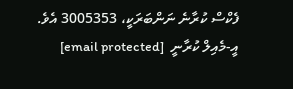ފެކްސް ކުރާނެ ނަންބަރަކީ، 3005353 އެވެ.      އީ-މެއިލް ކުރާނީ  [email protected]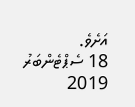އަށެވެ.
18 ސެޕްޓެންބަރު 2019